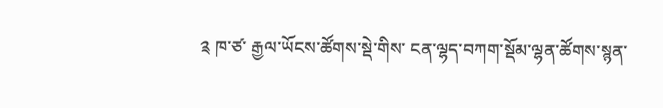༉ ཁ་ཙ་ རྒྱལ་ཡོངས་ཚོགས་སྡེ་གིས་ ངན་ལྷད་བཀག་སྡོམ་ལྷན་ཚོགས་སྙན་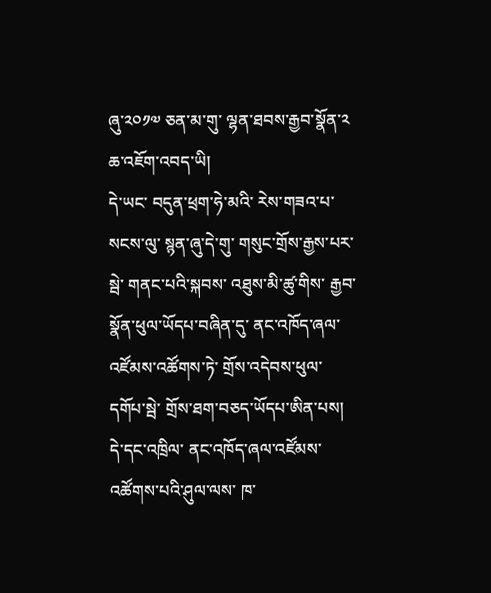ཞུ་༢༠༡༧ ཅན་མ་གུ་ ལྷན་ཐབས་རྒྱབ་སྣོན་༢ ཆ་འཇོག་འབད་ཡི།
དེ་ཡང་ བདུན་ཕྲག་ཧེ་མའི་ རེས་གཟའ་པ་སངས་ལུ་ སྙན་ཞུ་དེ་གུ་ གསུང་གྲོས་རྒྱས་པར་སྦེ་ གནང་པའི་སྐབས་ འཐུས་མི་ཚུ་གིས་ རྒྱབ་སྣོན་ཕུལ་ཡོདཔ་བཞིན་དུ་ ནང་འཁོད་ཞལ་འཛོམས་འཚོགས་ཏེ་ གྲོས་འདེབས་ཕུལ་དགོཔ་སྦེ་ གྲོས་ཐག་བཅད་ཡོདཔ་ཨིན་པས།
དེ་དང་འཁྲིལ་ ནང་འཁོད་ཞལ་འཛོམས་འཚོགས་པའི་ཤུལ་ལས་ ཁ་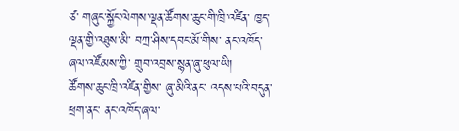ཙ་ གཞུང་སྐྱོང་ལེགས་ལྡན་ཚོགས་ཆུང་གི་ཁྲི་འཛིན་ ཁྱད་ལྡན་གྱི་འཐུས་མི་ བཀྲ་ཤིས་དབང་མོ་གིས་ ནང་འཁོད་ཞལ་འཛོམས་ཀྱི་ གྲུབ་འབྲས་སྙན་ཞུ་ཕུལ་ཡི།
ཚོགས་ཆུང་ཁྲི་འཛིན་གྱིས་ ཞུ་མིའི་ནང་ འདས་པའི་བདུན་ཕྲག་ནང་ ནང་འཁོད་ཞལ་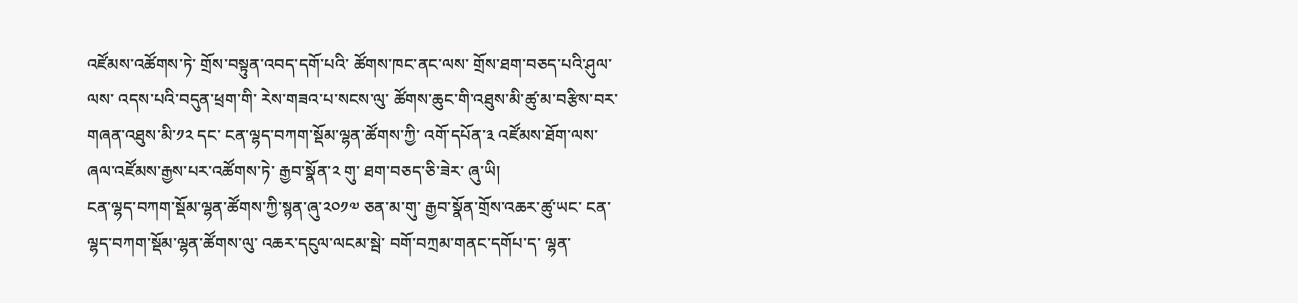འཛོམས་འཚོགས་ཏེ་ གྲོས་བསྟུན་འབད་དགོ་པའི་ ཚོགས་ཁང་ནང་ལས་ གྲོས་ཐག་བཅད་པའི་ཤུལ་ལས་ འདས་པའི་བདུན་ཕྲག་གི་ རེས་གཟའ་པ་སངས་ལུ་ ཚོགས་ཆུང་གི་འཐུས་མི་ཚུ་མ་བརྩིས་བར་ གཞན་འཐུས་མི་༡༢ དང་ ངན་ལྷད་བཀག་སྡོམ་ལྷན་ཚོགས་ཀྱི་ འགོ་དཔོན་༣ འཛོམས་ཐོག་ལས་ ཞལ་འཛོམས་རྒྱས་པར་འཚོགས་ཏེ་ རྒྱབ་སྣོན་༢ གུ་ ཐག་བཅད་ཅི་ཟེར་ ཞུ་ཡི།
ངན་ལྷད་བཀག་སྡོམ་ལྷན་ཚོགས་ཀྱི་སྙན་ཞུ་༢༠༡༧ ཅན་མ་གུ་ རྒྱབ་སྣོན་གྲོས་འཆར་ཚུ་ཡང་ ངན་ལྷད་བཀག་སྡོམ་ལྷན་ཚོགས་ལུ་ འཆར་དངུལ་ལངམ་སྦེ་ བགོ་བཀྲམ་གནང་དགོཔ་ད་ ལྷན་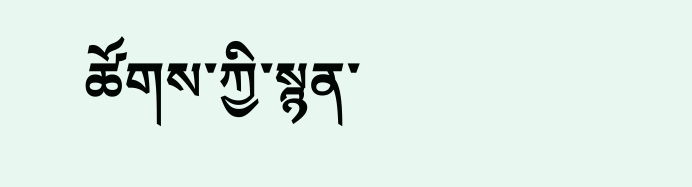ཚོགས་ཀྱི་སྙན་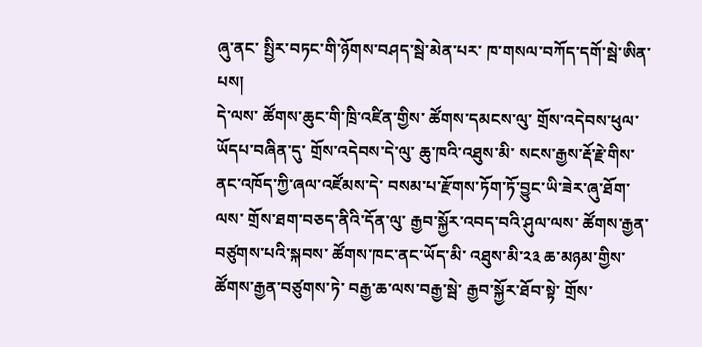ཞུ་ནང་ སྤྱིར་བཏང་གི་ཉོགས་བཤད་སྦེ་མེན་པར་ ཁ་གསལ་བཀོད་དགོ་སྦེ་ཨིན་པས།
དེ་ལས་ ཚོགས་ཆུང་གི་ཁྲི་འཛིན་གྱིས་ ཚོགས་དམངས་ལུ་ གྲོས་འདེབས་ཕུལ་ཡོདཔ་བཞིན་དུ་ གྲོས་འདེབས་དེ་ལུ་ ཆུ་ཁའི་འཐུས་མི་ སངས་རྒྱས་རྡོ་རྗེ་གིས་ ནང་འཁོད་ཀྱི་ཞལ་འཛོམས་དེ་ བསམ་པ་རྫོགས་ཏོག་ཏོ་བྱུང་ཡི་ཟེར་ཞུ་ཐོག་ལས་ གྲོས་ཐག་བཅད་ནིའི་དོན་ལུ་ རྒྱབ་སྐྱོར་འབད་བའི་ཤུལ་ལས་ ཚོགས་རྒྱན་བཙུགས་པའི་སྐབས་ ཚོགས་ཁང་ནང་ཡོད་མི་ འཐུས་མི་༢༣ ཆ་མཉམ་གྱིས་ ཚོགས་རྒྱན་བཙུགས་ཏེ་ བརྒྱ་ཆ་ལས་བརྒྱ་སྦེ་ རྒྱབ་སྐྱོར་ཐོབ་སྟེ་ གྲོས་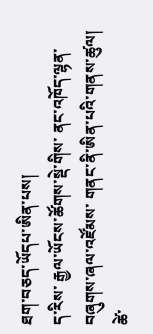ཐག་བཅད་ཡོདཔ་ཨིན་པས།
ད་རིས་ རྒྱལ་ཡོངས་ཚོགས་སྡེ་གིས་ ནང་འཁོད་ལྷན་བཞུགས་ཞལ་འཛོམས་ གནང་ནི་ཨིན་པའི་གནས་ཚུལ།
ཚེ་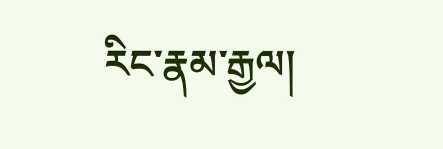རིང་རྣམ་རྒྱལ།